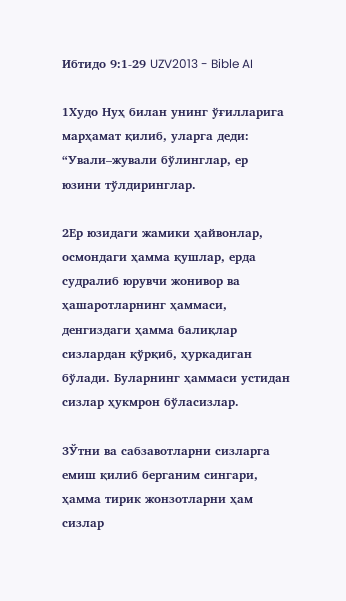Ибтидо 9:1-29 UZV2013 - Bible AI

1Худо Нуҳ билан унинг ўғилларига марҳамат қилиб, уларга деди: “Ували–жували бўлинглар, ер юзини тўлдиринглар.

2Ер юзидаги жамики ҳайвонлар, осмондаги ҳамма қушлар, ерда судралиб юрувчи жонивор ва ҳашаротларнинг ҳаммаси, денгиздаги ҳамма балиқлар сизлардан қўрқиб, ҳуркадиган бўлади. Буларнинг ҳаммаси устидан сизлар ҳукмрон бўласизлар.

3Ўтни ва сабзавотларни сизларга емиш қилиб берганим сингари, ҳамма тирик жонзотларни ҳам сизлар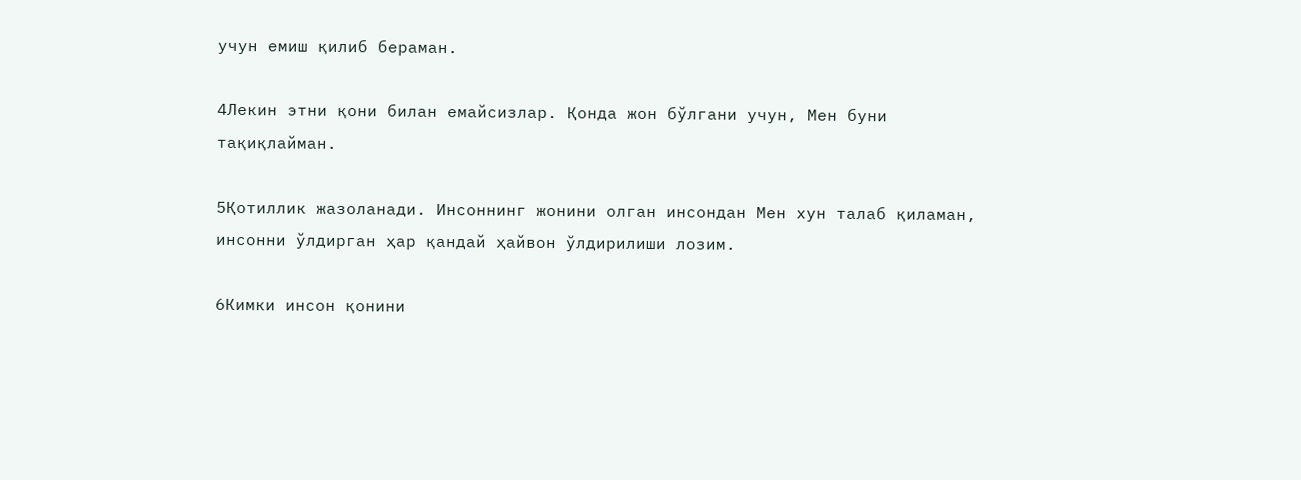учун емиш қилиб бераман.

4Лекин этни қони билан емайсизлар. Қонда жон бўлгани учун, Мен буни тақиқлайман.

5Қотиллик жазоланади. Инсоннинг жонини олган инсондан Мен хун талаб қиламан, инсонни ўлдирган ҳар қандай ҳайвон ўлдирилиши лозим.

6Кимки инсон қонини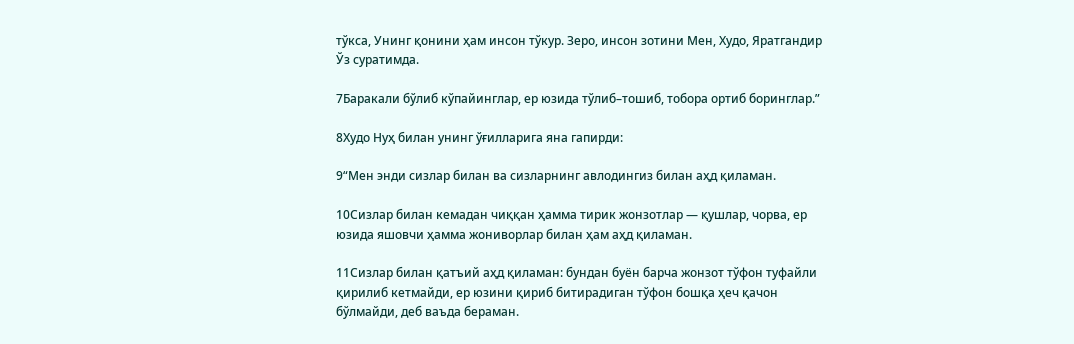тўкса, Унинг қонини ҳам инсон тўкур. Зеро, инсон зотини Мен, Худо, Яратгандир Ўз суратимда.

7Баракали бўлиб кўпайинглар, ер юзида тўлиб–тошиб, тобора ортиб боринглар.”

8Худо Нуҳ билан унинг ўғилларига яна гапирди:

9“Мен энди сизлар билан ва сизларнинг авлодингиз билан аҳд қиламан.

10Сизлар билан кемадан чиққан ҳамма тирик жонзотлар — қушлар, чорва, ер юзида яшовчи ҳамма жониворлар билан ҳам аҳд қиламан.

11Сизлар билан қатъий аҳд қиламан: бундан буён барча жонзот тўфон туфайли қирилиб кетмайди, ер юзини қириб битирадиган тўфон бошқа ҳеч қачон бўлмайди, деб ваъда бераман.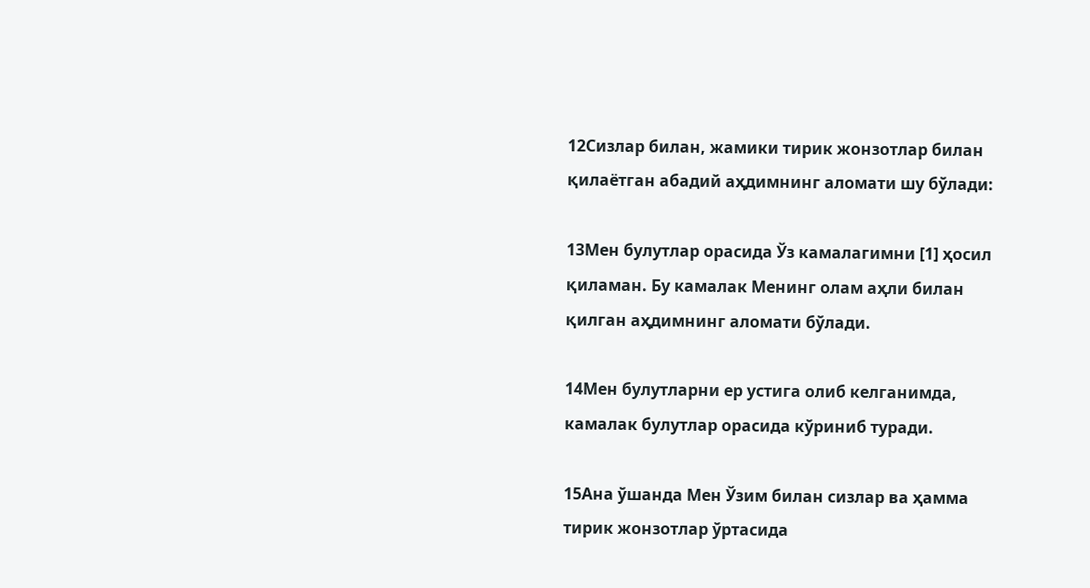12Сизлар билан, жамики тирик жонзотлар билан қилаётган абадий аҳдимнинг аломати шу бўлади:

13Мен булутлар орасида Ўз камалагимни [1] ҳосил қиламан. Бу камалак Менинг олам аҳли билан қилган аҳдимнинг аломати бўлади.

14Мен булутларни ер устига олиб келганимда, камалак булутлар орасида кўриниб туради.

15Ана ўшанда Мен Ўзим билан сизлар ва ҳамма тирик жонзотлар ўртасида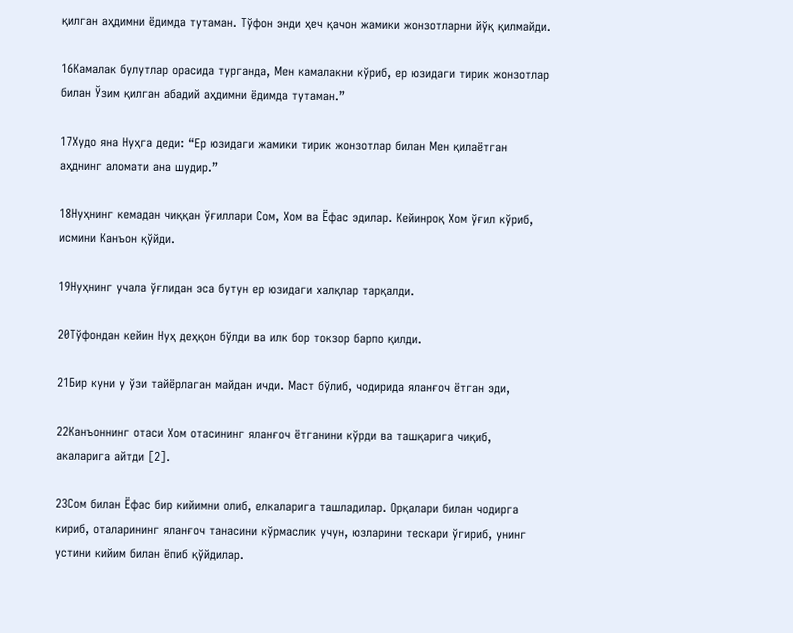қилган аҳдимни ёдимда тутаман. Тўфон энди ҳеч қачон жамики жонзотларни йўқ қилмайди.

16Камалак булутлар орасида турганда, Мен камалакни кўриб, ер юзидаги тирик жонзотлар билан Ўзим қилган абадий аҳдимни ёдимда тутаман.”

17Худо яна Нуҳга деди: “Ер юзидаги жамики тирик жонзотлар билан Мен қилаётган аҳднинг аломати ана шудир.”

18Нуҳнинг кемадан чиққан ўғиллари Сом, Хом ва Ёфас эдилар. Кейинроқ Хом ўғил кўриб, исмини Канъон қўйди.

19Нуҳнинг учала ўғлидан эса бутун ер юзидаги халқлар тарқалди.

20Тўфондан кейин Нуҳ деҳқон бўлди ва илк бор токзор барпо қилди.

21Бир куни у ўзи тайёрлаган майдан ичди. Маст бўлиб, чодирида яланғоч ётган эди,

22Канъоннинг отаси Хом отасининг яланғоч ётганини кўрди ва ташқарига чиқиб, акаларига айтди [2].

23Сом билан Ёфас бир кийимни олиб, елкаларига ташладилар. Орқалари билан чодирга кириб, оталарининг яланғоч танасини кўрмаслик учун, юзларини тескари ўгириб, унинг устини кийим билан ёпиб қўйдилар.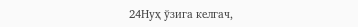24Нуҳ ўзига келгач,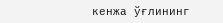кенжа ўғлининг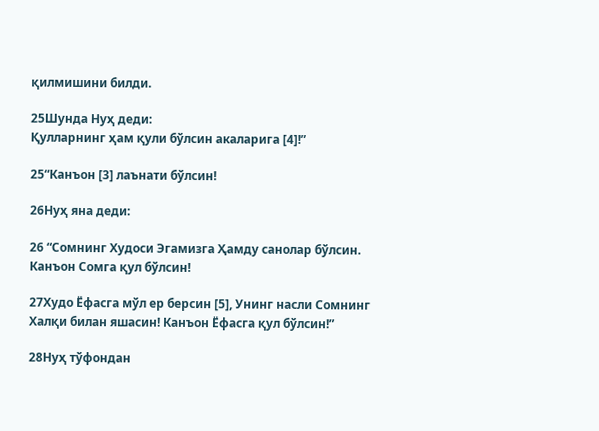қилмишини билди.

25Шунда Нуҳ деди:
Қулларнинг ҳам қули бўлсин акаларига [4]!”

25“Канъон [3] лаънати бўлсин!

26Нуҳ яна деди:

26 “Сомнинг Худоси Эгамизга Ҳамду санолар бўлсин. Канъон Сомга қул бўлсин!

27Худо Ёфасга мўл ер берсин [5], Унинг насли Сомнинг Халқи билан яшасин! Канъон Ёфасга қул бўлсин!”

28Нуҳ тўфондан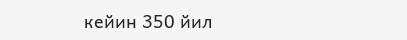кейин 350 йил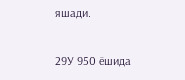яшади.

29У 950 ёшида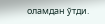оламдан ўтди.